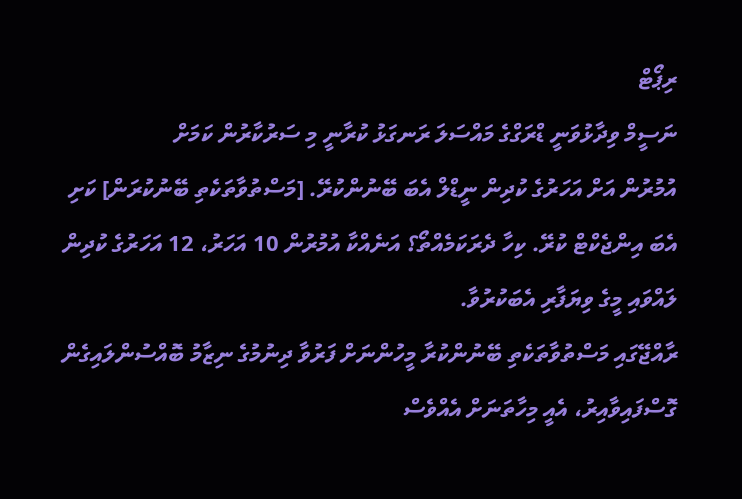ރިޕޯޓް
ނަސީމް ވިދާޅުވަނީ ޑްރަގްގެ މައްސަލަ ރަނގަޅު ކުރާނީ މި ސަރުކާރުން ކަމަށް
އުމުރުން އަށް އަހަރުގެ ކުދިން ނީޑްލް އެބަ ބޭނުންކުރޭ. [މަސްތުވާތަކެތި ބޭނުކުރަން] ކަށި އެބަ އިންޖެކްޓް ކުރޭ. ކިހާ ދެރަކަމެއްތޯ؟ އަނެއްކާ އުމުރުން 10 އަހަރު، 12 އަހަރުގެ ކުދިން ލައްވައި މީގެ ވިޔަފާރި އެބަކުރުވާ.
ރާއްޖޭގައި މަސްތުވާތަކެތި ބޭނުންކުރާ މީހުންނަށް ފަރުވާ ދިނުމުގެ ނިޒާމު ބޮއްސުންލައިގެން ގޮސްފައިވާއިރު، އެއީ މިހާތަނަށް އެއްވެސް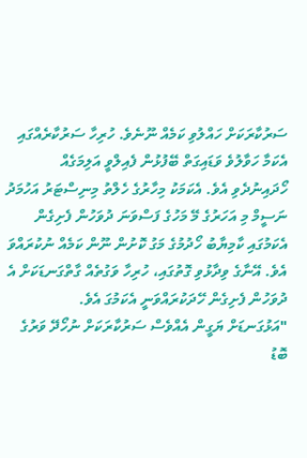ސަރުކާރަކަށް ހައްލުވި ކަމެއް ނޫނެވެ. ހުރިހާ ސަރުކާރެއްގައި އެކަމާ ހަވާލުވެ ވަޑައިގަތް ބޭފުޅުން ފެއިލްވީ އަލިމަގެއް ހޯދައިނުދެވި އެވެ. އެކަމަކު މިހާރުގެ ހެލްތު މިނިސްޓަރު އަހުމަދު ނަސީމް މި އަހަރުގެ މޭ މަހުގެ ފަސްވަނަ ދުވަހުން ފެށިގެން އެކަމުގައި ކާމިޔާބު ހޯދުމުގެ މަގު ކޮށުން ނޫން ކަމެއް ނުކުރައްވަ އެވެ. އޭނާގެ ވިދާޅުވި ގޮތުގައި، ހުރިހާ ވަގުތެއް ގާތްގަނޑަކަށް އެ ދުވަހުން ފެށިގެން ހޭދަކުރައްވަނީ އެކަމުގަ އެވެ.
"އަޅުގަނޑަށް ޔަގީން އެއްވެސް ސަރުކާރަކަށް ނުހޯދޭ ވަރުގެ ބޮޑު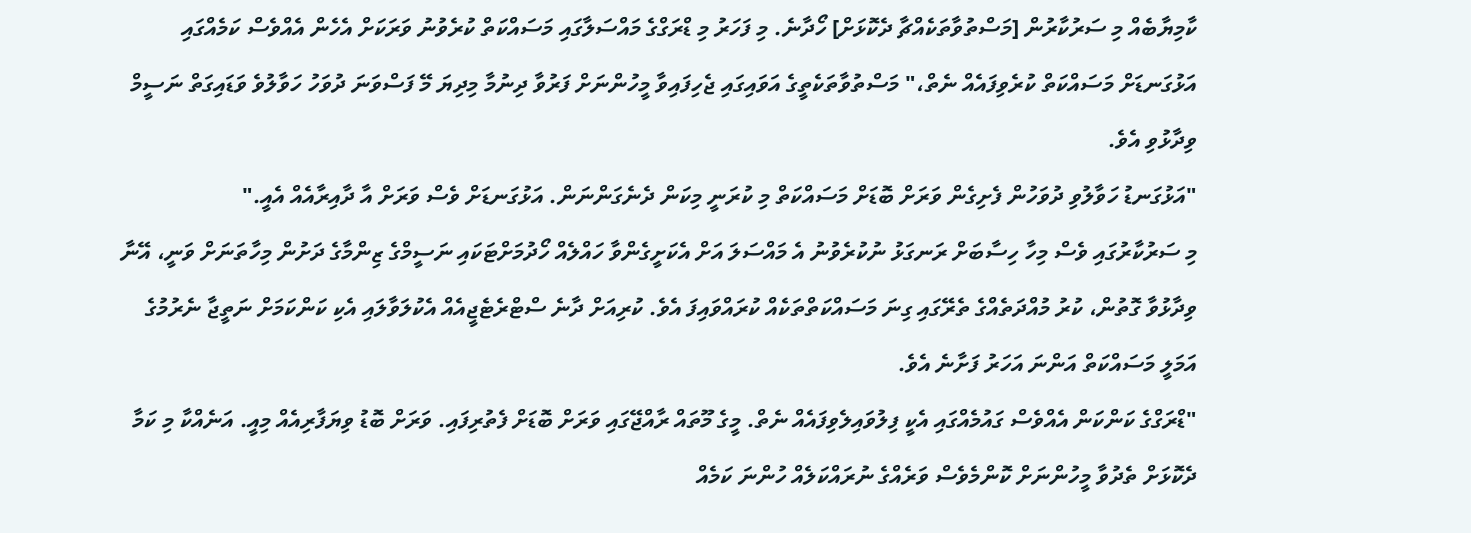ކާމިޔާބެއް މި ސަރުކާރުން [މަސްތުވާތަކެއްޗާ ދެކޮޅަށް] ހޯދާނެ. މި ފަހަރު މި ޑްރަގްގެ މައްސަލާގައި މަސައްކަތް ކުރެވުނު ވަރަކަށް އެހެން އެއްވެސް ކަމެއްގައި އަޅުގަނޑަށް މަސައްކަތް ކުރެވިފައެއް ނެތް،" މަސްތުވާތަކެތީގެ އަވައިގައި ޖެހިފައިވާ މީހުންނަށް ފަރުވާ ދިނުމާ މިދިޔަ މޭ ފަސްވަނަ ދުވަހު ހަވާލުވެ ވަޑައިގަތް ނަސީމް ވިދާޅުވި އެވެ.
"އަޅުގަނޑު ހަވާލުވި ދުވަހުން ފެށިގެން ވަރަށް ބޮޑަށް މަސައްކަތް މި ކުރަނީ މިކަން ދެނެގަންނަން. އަޅުގަނޑަށް ވެސް ވަރަށް އާ ދާއިރާއެއް އެއީ."
މި ސަރުކާރުގައި ވެސް މިހާ ހިސާބަށް ރަނގަޅު ނުކުރެވުނު އެ މައްސަލަ އަށް އެކަށީގެންވާ ހައްލެއް ހޯދުމަށްޓަކައި ނަސީމްގެ ޒިންމާގެ ދަށުން މިހާތަނަށް ވަނީ، އޭނާ ވިދާޅުވާ ގޮތުން، ކުރު މުއްދަތެއްގެ ތެރޭގައި ގިނަ މަސައްކަތްތަކެއް ކުރައްވައިފަ އެވެ. ކުރިއަށް ދާނެ ސްޓްރެޓެޖީއެއް އެކުލަވާލައި އެކި ކަންކަމަށް ނަތީޖާ ނެރުމުގެ އަމަލީ މަސައްކަތް އަންނަ އަހަރު ފަށާނެ އެވެ.
"ޑްރަގްގެ ކަންކަން އެއްވެސް ގައުމެއްގައި އެކީ ފިލުވައިލެވިފައެއް ނެތް. މީގެ މޫތައް ރާއްޖޭގައި ވަރަށް ބޮޑަށް ފެތުރިފައި. ވަރަށް ބޮޑު ވިޔަފާރިއެއް މިއީ. އަނެއްކާ މި ކަމާ ދެކޮޅަށް ތެދުވާ މީހުންނަށް ކޮންމެވެސް ވަރެއްގެ ނުރައްކަލެއް ހުންނަ ކަމެއް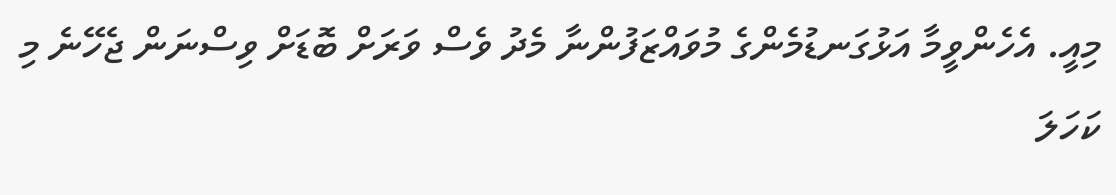މިއީ. އެހެންވީމާ އަޅުގަނޑުމެންގެ މުވައްޒަފުންނާ މެދު ވެސް ވަރަށް ބޮޑަށް ވިސްނަން ޖެހޭނެ މި ކަހަލަ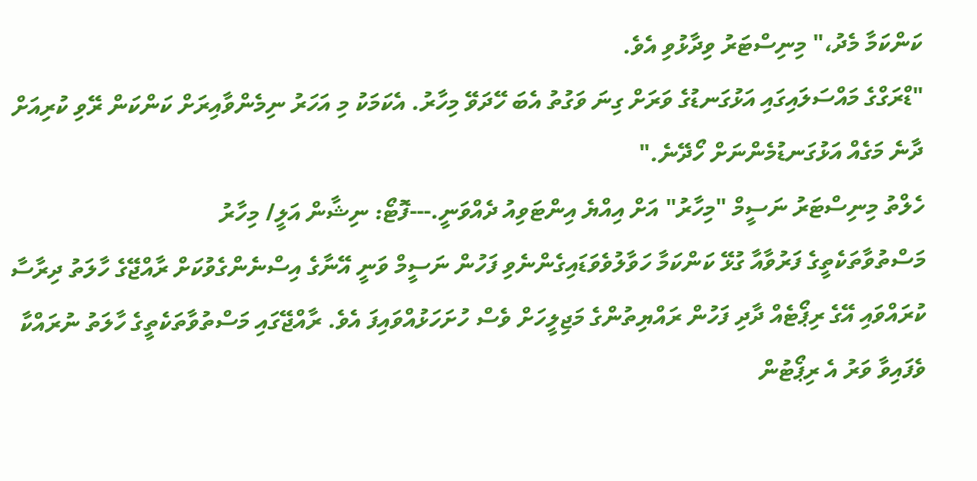ކަންކަމާ މެދު،" މިނިސްޓަރު ވިދާޅުވި އެވެ.
"ޑްރަގްގެ މައްސަލައިގައި އަޅުގަނޑުގެ ވަރަށް ގިނަ ވަގުތު އެބަ ހޭދަވޭ މިހާރު. އެކަމަކު މި އަހަރު ނިމެންވާއިރަށް ކަންކަން ރޭވި ކުރިއަށް ދާނެ މަގެއް އަޅުގަނޑުމެންނަށް ހޯދޭނެ."
ހެލްތު މިނިސްޓަރު ނަސީމް "މިހާރު" އަށް އިއްޔެ އިންޓަވިއު ދެއްވަނީ.---ފޮޓޯ: ނިޝާން އަލީ/ މިހާރު
މަސްތުވާތަކެތީގެ ފަރުވާއާ ގުޅޭ ކަންކަމާ ހަވާލުވެވަޑައިގެންނެވި ފަހުން ނަސީމް ވަނީ އޭނާގެ އިސްނެންގެވުކަށް ރާއްޖޭގެ ހާލަތު ދިރާސާ ކުރައްވައި އޭގެ ރިޕޯޓެއް ދާދި ފަހުން ރައްޔިތުންގެ މަޖިލީހަށް ވެސް ހުށަހަޅުއްވައިފަ އެވެ. ރާއްޖޭގައި މަސްތުވާތަކެތީގެ ހާލަތު ނުރައްކާ ވެފައިވާ ވަރު އެ ރިޕޯޓުން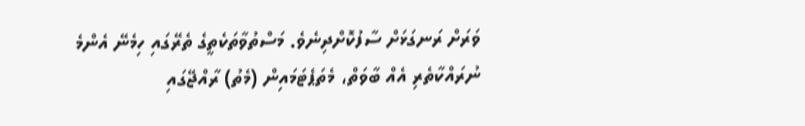ވަރަށް ރަނގަޅަށް ސާފުކޮށްދިނެވެ. މަސްތުވާތަކެތީގެ ތެރޭގައި ހިމެނޭ އެންމެ ނުރައްކާތެރި އެއް ބާވަތް، މެތަޕެޓަމައިން (މެތު) ރާއްޖޭގައި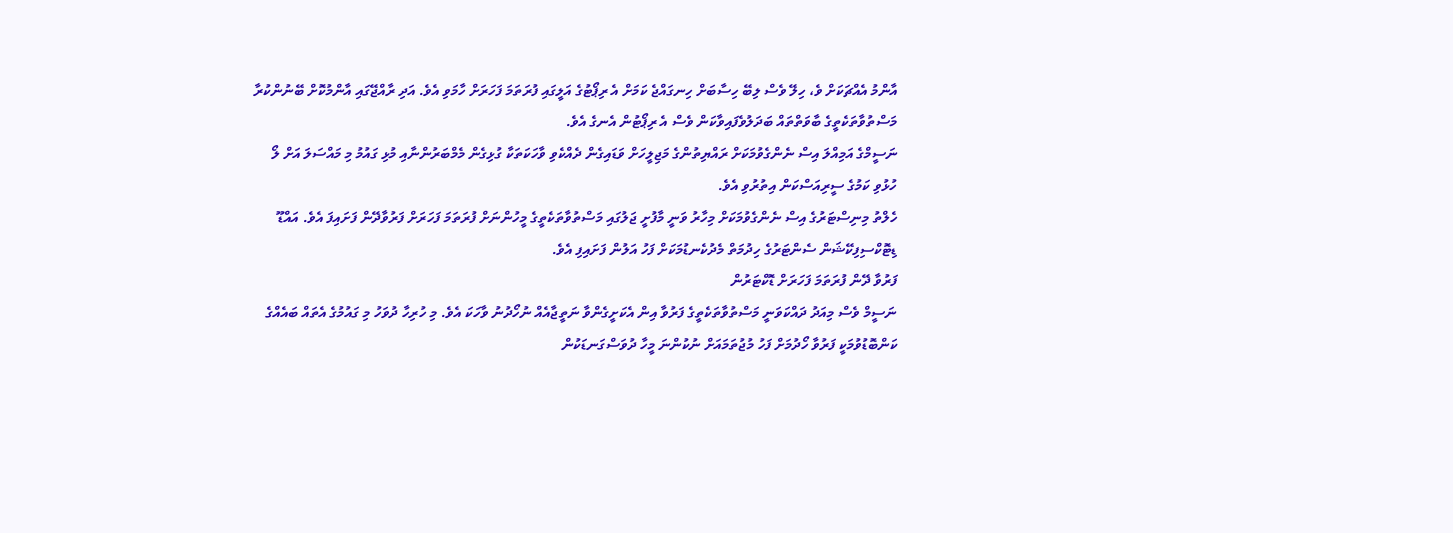އާންމު އެއްޗަކަށް ވެ، ހިލޭ ވެސް ލިބޭ ހިސާބަށް ހިނގައްޖެ ކަމަށް އެ ރިޕޯޓުގެ އަލީގައި ފުރަތަމަ ފަހަރަށް ހާމަވި އެވެ. އަދި ރާއްޖޭގައި އާންމުކޮށް ބޭނުންކުރާ މަސްތުވާތަކެތީގެ ބާވަތްތައް ބަދަލުވެފައިވާކަން ވެސް އެ ރިޕޯޓުން އެނގެ އެވެ.
ނަސީމްގެ އަމިއްލަ އިސް ނެންގެވުމަކަށް ރައްޔިތުންގެ މަޖިލީހަށް ވަޑައިގެން ދެއްކެވި ވާހަކަތަކާ ގުޅިގެން މެމްބަރުންނާއި މުޅި ގައުމު މި މައްސަލަ އަށް ލޯ ހުޅުވި ކަމުގެ ސީރިއަސްކަން އިތުރުވި އެވެ.
ހެލްތު މިނިސްޓަރުގެ އިސް ނެންގެވުމަކަށް މިހާރު ވަނީ މާފުށީ ޖަލުގައި މަސްތުވާތަކެތީގެ މީހުންނަށް ފުރަތަމަ ފަހަރަށް ފަރުވާދޭން ފަށައިފަ އެވެ. އައްޑޫ ޑިޓޮކްސިފިކޭޝަން ސެންޓަރުގެ ހިދުމަތް މެދުކެނޑުމަކަށް ފަހު އަލުން ފަށައިފި އެވެ.
ފަރުވާ ދޭން ފުރަތަމަ ފަހަރަށް ޑޮކްޓަރުން
ނަސީމް ވެސް މިއަދު ދައްކަވަނީ މަސްތުވާތަކެތީގެ ފަރުވާ އިން އެކަށީގެންވާ ނަތީޖާއެއް ނުހޯދުނު ވާހަކަ އެވެ. މި ހުރިހާ ދުވަހު މި ގައުމުގެ އެތައް ބައެއްގެ ކަންބޮޑުވުމަކީ ފަރުވާ ހޯދުމަށް ފަހު މުޖުތަމައަށް ނުކުންނަ މީހާ ދުވަސްގަނޑަކުން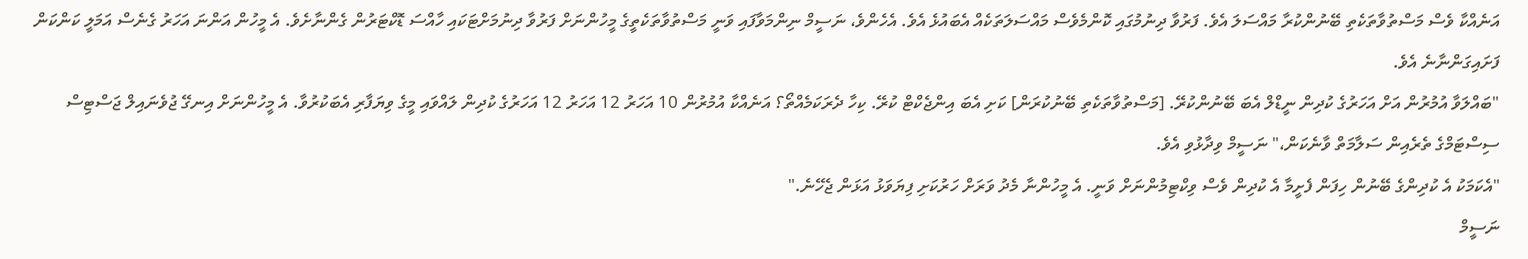އަނެއްކާ ވެސް މަސްތުވާތަކެތި ބޭނުންކުރާ މައްސަލަ އެވެ. ފަރުވާ ދިނުމުގައި ކޮންމެވެސް މައްސަލަތަކެއް އެބައުޅެ އެވެ. އެހެންވެ، ނަސީމް ނިންމަވާފައި ވަނީ މަސްތުވާތަކެތީގެ މީހުންނަށް ފަރުވާ ދިނުމަށްޓަކައި ހާއްސަ ޑޮކްޓަރުން ގެންނާށެވެ. އެ މީހުން އަންނަ އަހަރު ގެނެސް އަމަލީ ކަންކަން ފަށައިގަންނާނެ އެވެ.
"ބައްލަވާ އުމުރުން އަށް އަހަރުގެ ކުދިން ނީޑްލް އެބަ ބޭނުންކުރޭ. [މަސްތުވާތަކެތި ބޭނުކުރަން] ކަށި އެބަ އިންޖެކްޓް ކުރޭ. ކިހާ ދެރަކަމެއްތޯ؟ އަނެއްކާ އުމުރުން 10 އަހަރު 12 އަހަރު 12 އަހަރުގެ ކުދިން ލައްވައި މީގެ ވިޔަފާރި އެބަކުރުވާ. އެ މީހުންނަށް އިނގޭ ޖުވެނައިލް ޖަސްޓިސް ސިސްޓަމްގެ ތެރެއިން ސަލާމަތް ވާނެކަން،" ނަސީމް ވިދާޅުވި އެވެ.
"އެކަމަކު އެ ކުދިންގެ ބޭނުން ހިފަން ފެށީމާ އެ ކުދިން ވެސް ވިކްޓިމުންނަށް ވަނީ. އެ މީހުންނާ މެދު ވަރަށް ހަރުކަށި ފިޔަވަޅު އަޅަން ޖެހޭނެ."
ނަސީމް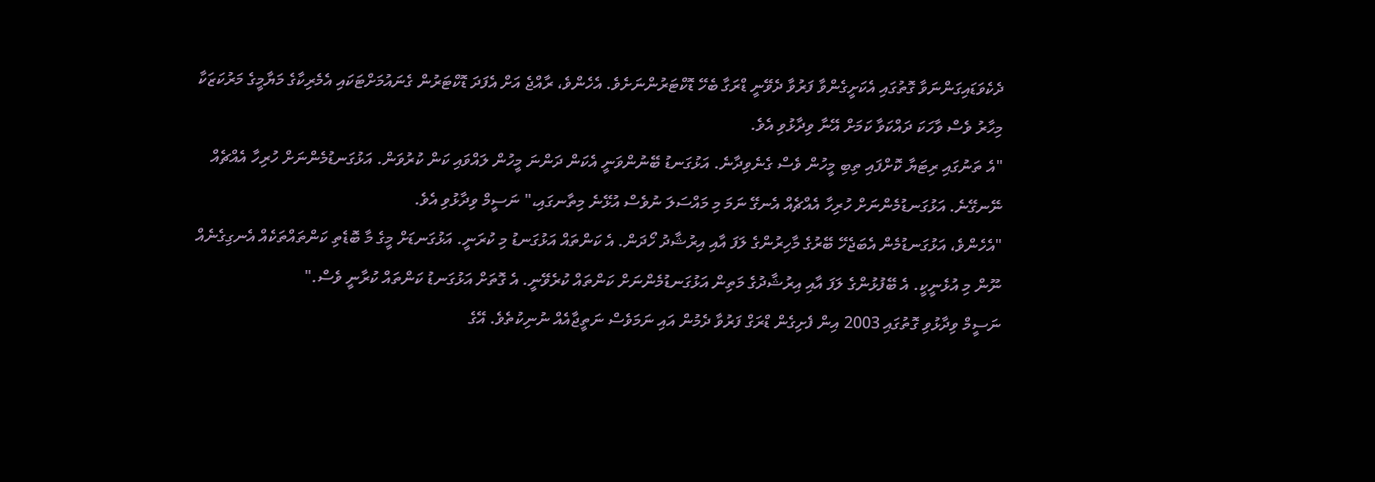ދެކެވަޑައިގަންނަވާ ގޮތުގައި އެކަށީގެންވާ ފަރުވާ ދެވޭނީ ޑްރަގާ ބެހޭ ޑޮކްޓަރުންނަށެވެ. އެހެންވެ، ރާއްޖެ އަށް އެފަދަ ޑޮކްޓަރުން ގެނައުމަށްޓަކައި އެމެރިކާގެ މަޔާމީގެ މަރުކަޒަކާ މިހާރު ވެސް ވާހަކަ ދައްކަވާ ކަމަށް އޭނާ ވިދާޅުވި އެވެ.
"އެ ތަނުގައި ރިޓަޔާ ކޮށްފައި ތިބި މީހުން ވެސް ގެނެވިދާނެ. އަޅުގަނޑު ބޭނުންވަނީ އެކަން ދަންނަ މީހުން ލައްވައި ކަން ކުރުވަން. އަޅުގަނޑުމެންނަށް ހުރިހާ އެއްޗެއް ނޭނގޭނެ. އަޅުގަނޑުމެންނަށް ހުރިހާ އެއްޗެއް އެނގޭ ނަމަ މި މައްސަލަ ނުވެސް އުޅޭނެ މިތާނގައި،" ނަސީމް ވިދާޅުވި އެވެ.
"އެހެންވެ، އަޅުގަނޑުމެން އެބަޖެހޭ ބޭރުގެ މާހިރުންގެ ލަފަ އާއި އިރުޝާދު ހޯދަން. އެ ކަންތައް އަޅުގަނޑު މި ކުރަނީ. އަޅުގަނޑަށް މީގެ މާ ބޮޑެތި ކަންތައްތަކެއް އެނގިގެނެއް ނޫން މި އުޅެނީކީ. އެ ބޭފުޅުންގެ ލަފަ އާއި އިރުޝާދުގެ މަތިން އަޅުގަނޑުމެންނަށް ކަންތައް ކުރެވޭނީ. އެ ގޮތަށް އަޅުގަނޑު ކަންތައް ކުރާނީ ވެސް."
ނަސީމް ވިދާޅުވި ގޮތުގައި 2003 އިން ފެށިގެން ޑްރަގް ފަރުވާ ދެމުން އައި ނަމަވެސް ނަތީޖާއެއް ނުނިކުތެވެ. އޭގެ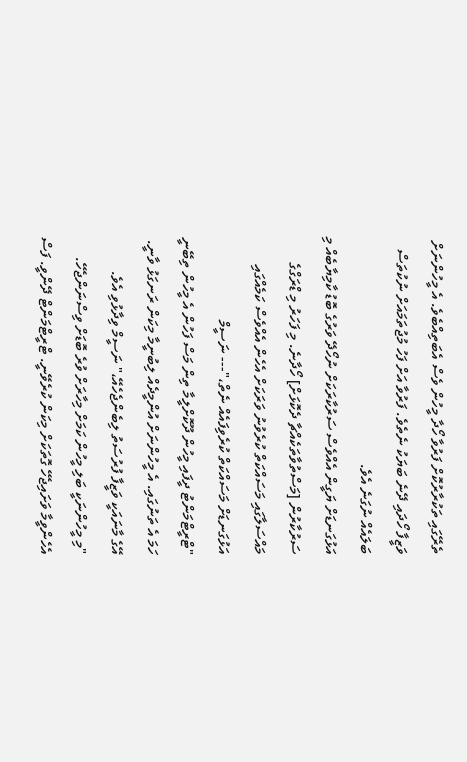ތެރޭގައި ތަކުރާރުކޮށް ފަރުވާ ހޯދާ މީހުން ވެސް އެބަތިއްބެވެ. އެ މީހުންނަށް ވަޒީފާ ހޯދައި ދޭނެ ބަޔަކު ނެތެވެ. ފަރުވާ އަށް ފަހު މުޖުތަމައަށް ނުކުތަސް ބަލައެއް ނުގަނެ އެވެ.
އަޅުގަނޑަށް ޔަގީން އެއްވެސް ސަރުކާރަކަށް ނުހޯދޭ ވަރުގެ ބޮޑު ކާމިޔާބެއް މި ސަރުކާރުން [މަސްތުވާތަކެއްޗާ ދެކޮޅަށް] ހޯދާނެ. މި ފަހަރު މި ޑްރަގްގެ މައްސަލާގައި މަސައްކަތް ކުރެވުނު ވަރަކަށް އެހެން އެއްވެސް ކަމެއްގައި އަޅުގަނޑަށް މަސައްކަތް ކުރެވިފައެއް ނެތް،"--- ނަސީމް
"ޓްރީޓްމަންޓު ދީފައި މީހުން ދޫކޮށްލީމާ ތިން މަސް ފަހުން އެ މީހުން ތިބޭނީ ހަމަ އެ ތަނުގައި. އެ މީހުންނަށް އުންމީދެއް ލިބުނީމާ މިކަން ރަނގަޅު ވާނީ. އޭގެ މާނައަކީ ވަޒީފާ ފުރުސަތު ލިބެންޖެހެއޭ،" ނަސީމް ވިދާޅުވި އެވެ.
"މި މީހުންނަކީ ބަލި މީހުން ކަމަށް މިހާރަށް ވުރެ ބޮޑަށް ވިސްނަންޖެހޭ. އެހެންވީމާ ވަށައިޖެހޭ ގޮތަކަށް މިކަން ކުރެވޭނީ. ޓްރީޓްމަންޓް ދޭންވީ. ފަސް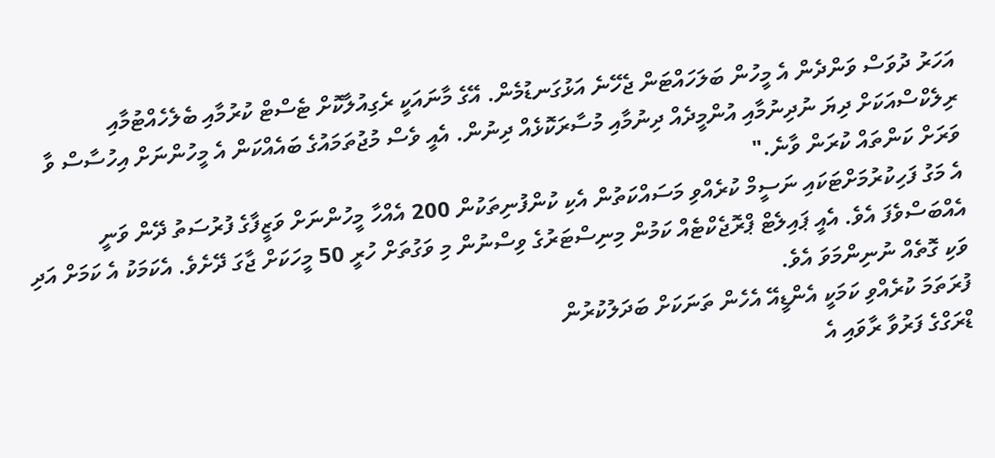އަހަރު ދުވަސް ވަންދެން އެ މީހުން ބަލަހައްޓަން ޖެހޭނެ އަޅުގަނޑުމެން. އޭގެ މާނައަކީ ރެގިއުލާކޮށް ޓެސްޓް ކުރުމާއި ބެލެހެއްޓުމާއި ރިލެކްސްއަކަށް ދިޔަ ނުދިނުމާއި އުންމީދެއް ދިނުމާއި މުސާރަކޮޅެއް ދިނުން. އެއީ ވެސް މުޖުތަމައުގެ ބައެއްކަން އެ މީހުންނަށް އިހުސާސް ވާ ވަރަށް ކަންތައް ކުރަން ވާނެ."
އެ މަގު ފަހިކުރުމަށްޓަކައި ނަސީމް ކުރެއްވި މަސައްކަތުން އެކި ކުންފުނިތަކުން 200 އެއްހާ މީހުންނަށް ވަޒީފާގެ ފުރުސަތު ދޭން ވަނީ އެއްބަސްވެފަ އެވެ. އެއީ ޕައިލެޓް ޕްރޮޖެކްޓެއް ކަމުން މިނިސްޓަރުގެ ވިސްނުން މި ވަގުތަށް ހުރީ 50 މީހަކަށް ޖާގަ ދޭށެވެ. އެކަމަކު އެ ކަމަށް އަދި ވަކި ގޮތެއް ނުނިންމަވަ އެވެ.
ފުރަތަމަ ކުރެއްވި ކަމަކީ އެންޑީއޭ އެހެން ތަނަކަށް ބަދަލުކުރުން
ޑްރަގްގެ ފަރުވާ ރާވައި އެ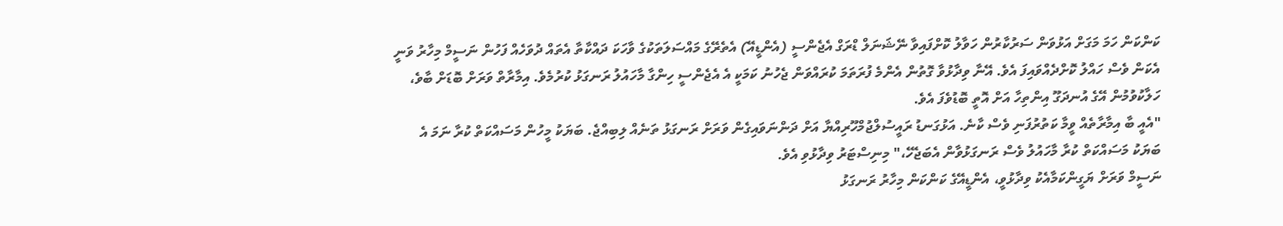ކަންކަން ހަމަ މަގަށް އަޅުވަން ސަރުކާރުން ހަވާލު ކޮށްފައިވާ ނޭޝަނަލް ޑްރަގް އެޖެންސީ (އެންޑީއޭ) އެތެރޭގެ މައްސަލަތަކުގެ ވާހަކަ ދައްކާތާ އެތައް ދުވަހެއް ފަހުން ނަސީމް މިހާރު ވަނީ އެކަން ވެސް ހައްލު ކޮށްދެއްވައިފަ އެވެ. އޭނާ ވިދާޅުވާ ގޮތުން އެންމެ ފުރަތަމަ ކުރައްވަން ޖެހުނު ކަމަކީ އެ އެޖެންސީ ހިންގާ މާހައުލު ރަނގަޅު ކުރުމެވެ. އިމާރާތް ވަރަށް ބޮޑަށް ބާވެ، ހަލާކުވުމުން އޭގެ އުނދަގޫ އިންތިހާ އަށް އޮތީ ބޮޑުވެފަ އެވެ.
"އެއީ ބާ އިމާރާތެއް ވީމާ ކަތުރުފަނި ވެސް ކާނެ. އަޅުގަނޑު ރައީސުލްޖުމްހޫރިއްޔާ އަށް ދަންނަވައިގެން ވަރަށް ރަނގަޅު ތަނެއް ލިބިއްޖެ. ބަޔަކު މީހުން މަސައްކަތް ކުރާ ނަމަ އެ ބަޔަކު މަސައްކަތް ކުރާ މާހައުލު ވެސް ރަނގަޅުވާން އެބަޖެހޭ،" މިނިސްޓަރު ވިދާޅުވި އެވެ.
ނަސީމް ވަރަށް ޔަގީންކަމާއެކު ވިދާޅުވީ، އެންޑީއޭގެ ކަންކަން މިހާރު ރަނގަޅު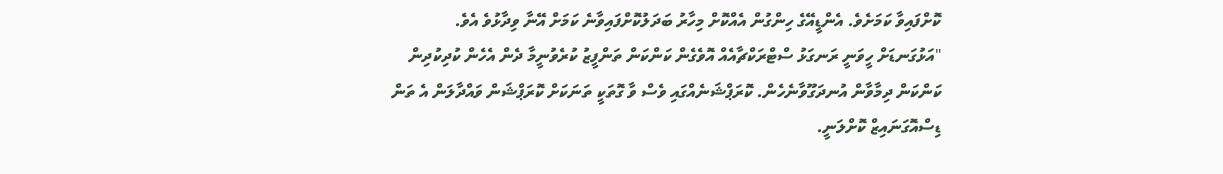ކޮށްފައިވާ ކަމަށެވެ. އެންޑީއޭގެ ހިންގުން އެއްކޮށް މިހާރު ބަދަލުކޮށްފައިވާނެ ކަމަށް އޭނާ ވިދާޅުވެ އެވެ.
"އަޅުގަނޑަށް ހީވަނީ ރަނގަޅު ސްޓްރަކްޗާއެއް އޮވެގެން ކަންކަން ތަންފީޒު ކުރެވުނީމާ ދެން އެހެން ކުދިކުދިން ކަންކަން ދިމާވާން އުނދަގޫވާނެހެން. ކޮރަޕްޝަނެއްގައި ވެސް ވާ ގޮތަކީ ތަނަކަށް ކޮރަޕްޝަން ވައްދާލަން އެ ތަން ޑިސްއޮގަނައިޒް ކޮށްލަނީ.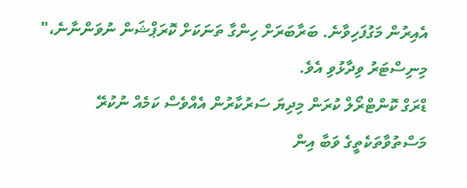އެއިރުން މަގުފަހިވާނެ. ބަރާބަރަށް ހިންގާ ތަނަކަށް ކޮރަޕްޝަން ނުވަންނާނެ،" މިނިސްޓަރު ވިދާޅުވި އެވެ.
ޑްރަގް ކޮންޓްރޯލް ކުރަން މިދިޔަ ސަރުކާރުން އެއްވެސް ކަމެއް ނުކުރޭ
މަސްތުވާތަކެތީގެ ވަބާ އިން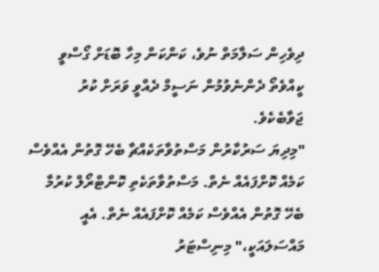ދިވެހިން ސަލާމަތް ނުވެ، ކަންކަން މިހާ ބޮޑަށް ގޯސްވީ ކީއްވެތޯ ދެންނެވުމުން ނަސީމް ދެއްވީ ވަރަށް ކުރު ޖަވާބެކެވެ.
"މިދިޔަ ސަރުކާރުން މަސްތުވާތަކެއްޗާ ބެހޭ ގޮތުން އެއްވެސް ކަމެއް ކޮށްފައެއް ނެތް. މަސްތުވާތަކެތި ކޮންޓްރޯލް ކުރުމާ ބެހޭ ގޮތުން އެއްވެސް ކަމެއް ކޮށްފައެއް ނެތް. އެއީ މައްސަލައަކީ،" މިނިސްޓަރު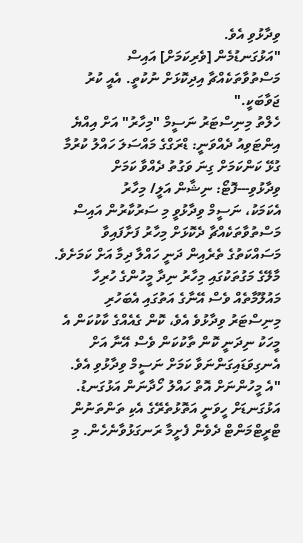ވިދާޅުވި އެވެ.
"އަޅުގަނޑުމެން [ވެރިކަމަށް] އައިސް މަސްތުވާތަކެއްޗާ އިދިކޮޅަށް ނުކުތީ. އެއީ ކުރު ޖަވާބަކީ."
ހެލްތު މިނިސްޓަރު ނަސީމް "މިހާރު" އަށް އިއްޔެ އިންޓަވިއު ދެއްވަނީ: ޑްރަގްގެ މައްސަލަ ހައްލު ކުރުމާ ގުޅޭ ކަންކަމަށް ގިނަ ވަގުތު ދެއްވާ ކަމަށް ވިދާޅުވި---ފޮޓޯ: ނިޝާން އަލީ/ މިހާރު
އެކަމަކު، ނަސީމް ވިދާޅުވީ މި ސަރުކާރުން އައިސް މަސްތުވާތަކެއްޗާ ދެކޮޅަށް މިހާރު ފަށާފައިވާ މަސައްކަތުގެ ތެރެއިން ދަނީ ހައްލާ ދިމާ އަށް ކަމަށެވެ. މާލޭގެ މަގުތަކުގައި މިހާރު ނިދާ މީހުންގެ ހުރިހާ މައުލޫމާތެއް ވެސް އޭނާގެ އަތުގައި އެބަހުރި މިނިސްޓަރު ވިދާޅުވެ އެވެ، ކޮން ގެއެއްގެ ކާކުކަން އެ މީހަކު ނިދަނީ ކޮން ތާކުކަން ވެސް އޭނާ އަށް އެނގިވަޑައިގަންނަވާ ކަމަށް ނަސީމް ވިދާޅުވި އެވެ.
"އެ މީހުންނަށް އޮތް ހައްލު ހޯދާނަން އަޅުގަނޑު. އަޅުގަނޑަށް ހީވަނީ އަތޮޅުތެރޭގެ އެކި ތަންތަނުން ޓްރީޓްމަންޓް ދެވެން ފެށީމާ ރަނގަޅުވާނެހެން. މި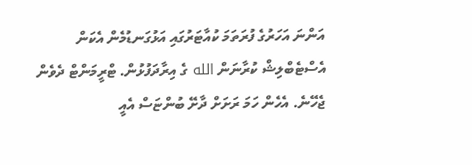އަންނަ އަހަރުގެ ފުރަތަމަ ކުއާޓަރުގައި އަޅުގަނޑުމެން އެކަން އެސްޓެބްލިޝް ކުރާނަން الله ގެ އިރާދަފުޅުން. ޓްރީމަންޓް ދެވެން ޖެހޭނެ. އެހެން ހަމަ ރަށަށް ދާށޭ ބުންޏަސް އެއީ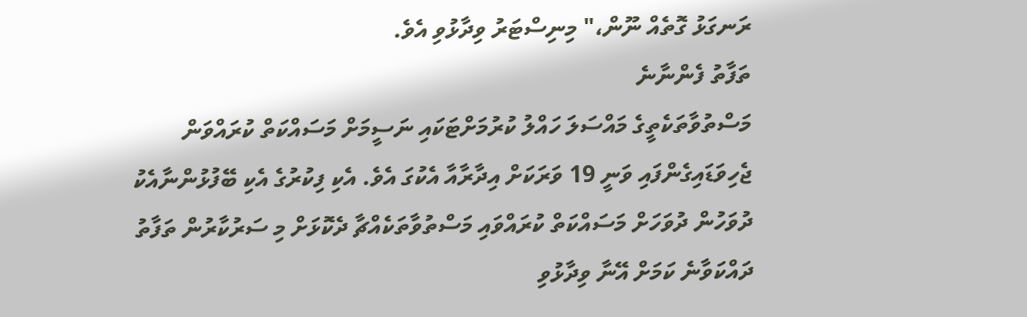ރަނގަޅު ގޮތެއް ނޫން،" މިނިސްޓަރު ވިދާޅުވި އެވެ.
ތަފާތު ފެންނާނެ
މަސްތުވާތަކެތީގެ މައްސަލަ ހައްލު ކުރުމަށްޓަކައި ނަސީމަށް މަސައްކަތް ކުރައްވަން ޖެހިވަޑައިގެންފައި ވަނީ 19 ވަރަކަށް އިދާރާއާ އެކުގަ އެވެ. އެކި ފިކުރުގެ އެކި ބޭފުޅުންނާއެކު ދުވަހުން ދުވަހަށް މަސައްކަތް ކުރައްވައި މަސްތުވާތަކެއްޗާ ދެކޮޅަށް މި ސަރުކާރުން ތަފާތު ދައްކަވާނެ ކަމަށް އޭނާ ވިދާޅުވި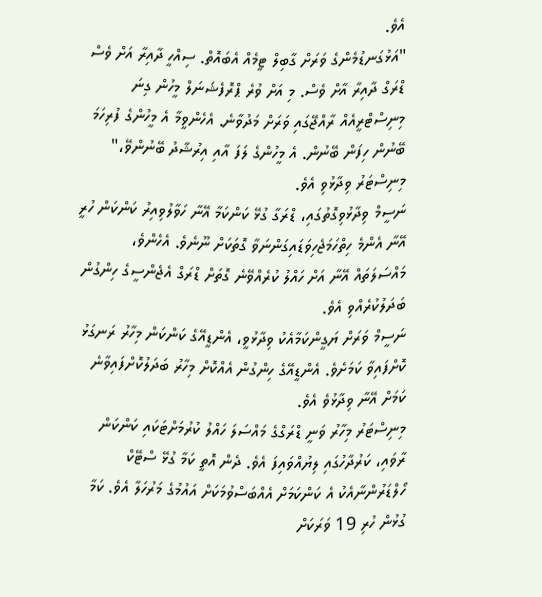އެވެ.
"އަޅުގަނޑުމެންގެ ވަރަށް ގާބިލް ޓީމެއް އެބައޮތް. ސިއްހީ ދާއިރާ އަށް ވެސް ޑްރަގް ދާއިރާ އާށް ވެސް. މި އަށް ވުރެ ޕްރޮފެޝަނަލް މީހުން ގިނަ މިނިސްޓްރީއެއް ރާއްޖޭގައި ވަރަށް މަދުވާނެ. އެހެންވީމާ އެ މީހުންގެ ފުރިހަމަ ބޭނުން ހިފަން ބޭނުން. އެ މީހުންގެ ލަފަ އާއި އިރުޝާދު ބޭނުންވޭ،" މިނިސްޓަރު ވިދާޅުވި އެވެ.
ނަސީމް ވިދާޅުވިގޮތުގައި، ޑްރަގާ ގުޅޭ ކަންކަމާ އޭނާ ހަވާލުވިއިރު ކަންކަން ހުރީ އޭނާ އެންމެ ހިތްހަމަޖެހިވަޑައިގަންނަވާ ގޮތަކަށް ނޫނެވެ. އެހެންވެ، މައްސަލަތައް އޭނާ އަށް ހައްލު ކުރެއްވޭނެ ގޮތަށް ޑްރަގް އެޖެންސީގެ ހިންގުން ބަދަލުކުރެއްވި އެވެ.
ނަސީމް ވަރަށް ޔަގީންކަމާއެކު ވިދާޅުވީ، އެންޑީއޭގެ ކަންކަން މިހާރު ރަނގަޅު ކޮށްފައިވާ ކަމަށެވެ. އެންޑީއޭގެ ހިންގުން އެއްކޮށް މިހާރު ބަދަލުކޮށްފައިވާނެ ކަމަށް އޭނާ ވިދާޅުވެ އެވެ.
މިނިސްޓަރު މިހާރު ވަނީ ޑްރަގްގެ މައްސަލަ ހައްލު ކުރުމަށްޓަކައި ކަންކަން ރާވައި، ކަރުދާހުގައި ލިޔުއްވައިފަ އެވެ. ދެން އޮތީ ކަމާ ގުޅޭ ސްޓޭކް ހޯލްޑަރުންނާއެކު އެ ކަންކަމަށް އެއްބަސްވުމަކަށް އައުމުގެ މަރުހަލާ އެވެ. ކަމާ ގުޅުން ހުރި 19 ވަރަކަށް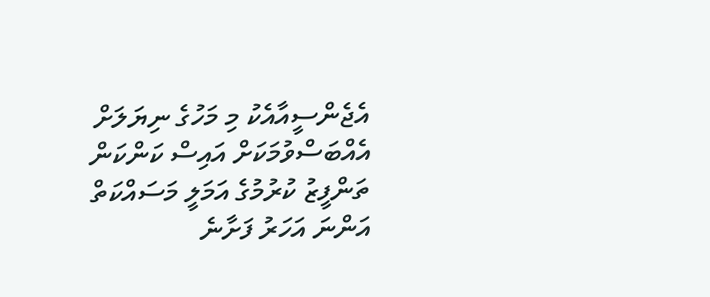އެޖެންސީއާއެކު މި މަހުގެ ނިޔަލަށް އެއްބަސްވުމަކަށް އައިސް ކަންކަން ތަންފީޒު ކުރުމުގެ އަމަލީ މަސައްކަތް އަންނަ އަހަރު ފަށާނެ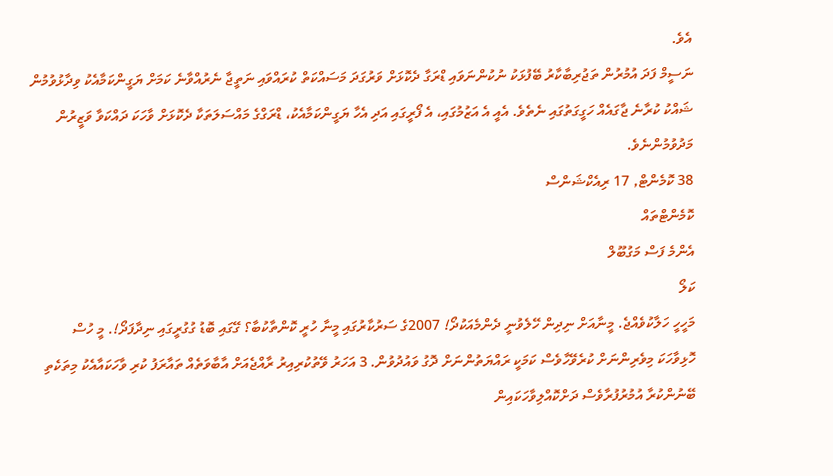އެވެ.
ނަސީމް ފަދަ އުމުރުން ތަޖުރިބާކާރު ބޭފުޅަކު ނުކުންނަވައި ޑްރަގާ ދެކޮޅަށް ވަރުގަދަ މަސައްކަތް ކުރައްވައި ނަތީޖާ ނެރުއްވާނެ ކަމަށް ޔަގީންކަމާއެކު ވިދާޅުވުމުން ޝައްކު ކުރާނެ ޖާގައެއް ހަގީގަތުގައި ނެތެވެ. އެއީ އެ އަޒުމުގައި، އެ ފޯރީގައި އަދި އެހާ ޔަގީންކަމާއެކު، ޑްރަގްގެ މައްސަލަތަކާ ދެކޮޅަށް ވާހަކަ ދައްކަވާ ވަޒީރުން މަދުވުމުންނެވެ.
38 ކޮމެންޓް, 17 ރިއެކްޝަންސް
ކޮމެންޓްތައް
އެންމެ ފަސް މަގުބޫލް
ކަލޯ
މަހީހީ ހަލާކުވެއްޖެ. މީނާއަށް ނިދިން ހޭލެވުނީ ދެންމެއަކުދޯ! 2007ގެ ސަރުކާރުގައި މީނާ ހުރީ ކޮންތާކުބާ؟ ގޭގައި ބޮޑު ގުގުރީގައި ނިދާފަދޯ!. މީ ހުސް ހޮޅިވާހަކަ މިވެރިންނަށް ކުރެވޭހާވެސް ކަމަކީ ރައްޔަތުންނަށް ދޮގު ވައުދުވުން. 3 އަހަރު ވޭތުކުރިއިރު ރާއްޖެއަށް އާބާވަތެއް ތައާރަފު ކުރި ވާހަކައާއެކު މިތަކެތި ބޭނުންކުރާ އުމުރުފުރާވެސް ދަށްކޮއްލިވާހަކައިން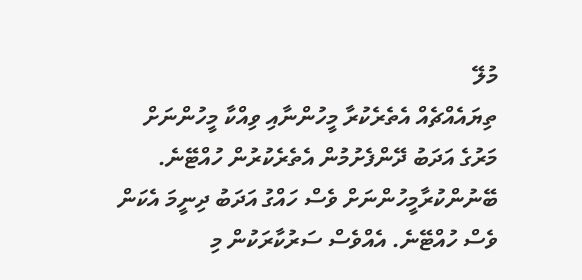މުލޭ
ތިޔައެއްޗެއް އެތެރެކުރާ މީހުންނާއި ވިއްކާ މީހުންނަށް މަރުގެ އަދަބު ދޭންފެށުމުން އެތެރެކުރުން ހުއްޓޭނެ. ބޭނުންކުރާމީހުންނަށް ވެސް ހައްގު އަދަބު ދިނީމަ އެކަން ވެސް ހުއްޓޭނެ. އެއްވެސް ސަރުކާރަކުން މި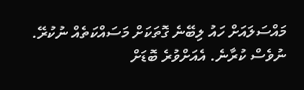މައްސަލައަށް ހައު ލިބޭނެ ގޮތަކަށް މަސައްކަތެއް ނުކުރޭ. ނުވެސް ކުރާނެ. އެއަށްވުރެ ބޮޑަށް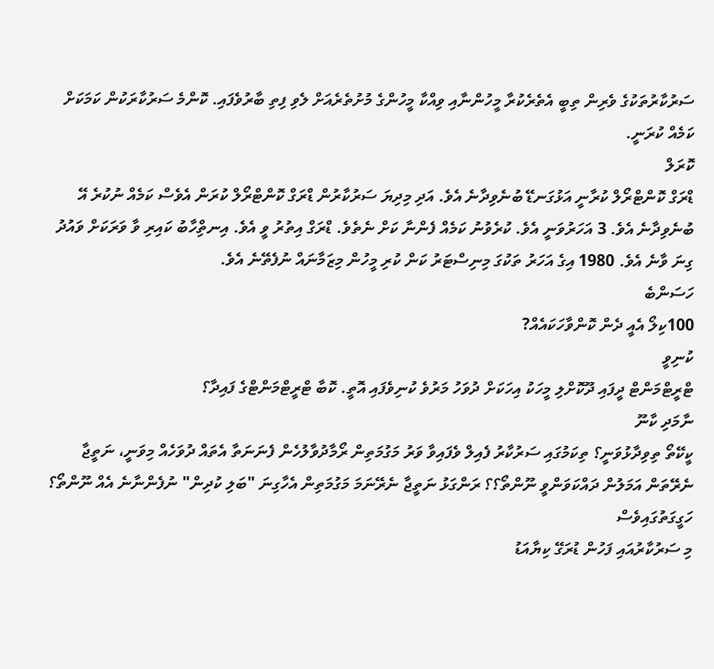ސަރުކާރުތަކުގެ ވެރިން ތިބީ އެތެރެކުރާ މީހުންނާއި ވިއްކާ މީހުންގެ މުށުތެރެއަށް ލެވި ފިތި ބާރުވެފައި. ކޮންމެ ސަރުކާރަކުން ކަމަކަށް ކަމެއް ކުރަނީ.
ކޮރަލް
ޑްރަގް ކޮންޓްރޯލް ކުރާނީ އަޅުގަނޑޭ ބުނެވިދާނެ އެވެ. އަދި މިދިޔަ ސަރުކާރުން ޑްރަގް ކޮންޓްރޯލް ކުރަން އެވެސް ކަމެއް ނުކުރެ އޭ ބުނެވިދާނެ އެވެ. 3 އަހަރުވަނީ އެވެ. ކުރެވުނު ކަމެއް ފެންނާ ކަށް ނެތެވެ. ޑްރަގް އިތުރު ވީ އެވެ. އިނތްިހާބު ކައިރި ވާ ވަރަކަށް ވައުދު ގިނަ ވާނެ އެވެ. 1980 އިގެ އަހަރު ތަކުގަ މިނިސްޓަރު ކަން ކުރި މީހުން މިޒަމާނައް ނުފެތޭނެ އެވެ.
ހަސަންބެ
100ކިލޯ އެއީ ދެން ކޮންވާހަކައެއް?
ކުނިވީ
ޓްރީޓްމަންޓް ދީފައި ދޫކޮށްލި މީހަކު އިހަކަށް ދުވަހު މަރުވެ ކުނިވެފައި އޮތީ. ކޮބާ ޓްރީޓްމަންޓްގެ ފައިދާ؟
ނާމަދި ކާނޫ
ކީކޭތޯ ތިވިދާޅުވަނީ؟ ތިކަމުގައި ސަރުކާރު ފެއިލް ވެފައިވާ ވަރު މަގުމަތިން ރޯމާދުވާލުހެން ފެނަނަތާ އެތައް ދުވަހެއް މިވަނީ، ނަތީޖާ ނެރޭތަން އަމަލުން ދައްކަވަންވީ ނޫންތޯ؟؟ ރަންގަޅު ނަތީޖާ ނެރޭނަމަ މަގުމަތިން އެހާގިނަ "ބަލި ކުދިން" ނުފެންނާނެ އެއް ނޫންތޯ؟
ހަގީގަތުގައިވެސް
މި ސަރުކާރުއައި ފަހުން ޑުރަގޭ ކިޔާއަޑު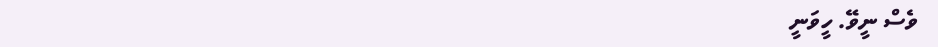ވެސް ނީވޭ. ހީވަނީ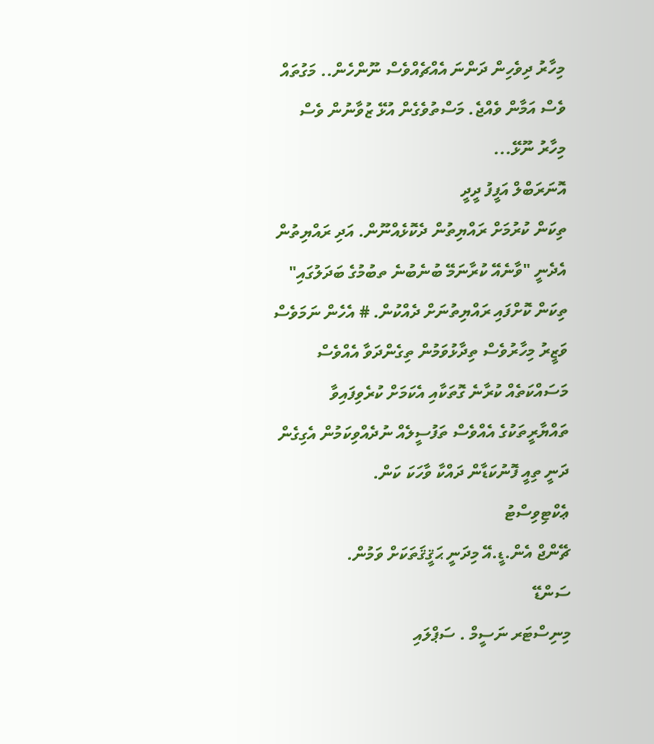މިހާރު ދިވެހިން ދަންނަ އެއްޗެއްވެސް ނޫންހެން.. މަގުތައް ވެސް އަމާން ވެއްޖެ. މަސްތުވެގެން އުޅޭ ޒުވާނުން ވެސް މިހާރު ނޫޅޭ...
އޮނަރަބްލް އަފީފު ދީދީ
ތިކަން ކުރުމަށް ރައްޔިތުން ދެކޮޅެއްނޫން. އަދި ރައްޔިތުން އެދެނީ "ވާނެއޭ ކުރާނަމޭ ބުނެބުނެ ތބުމުގެ ބަދަލުގައި" ތިކަން ކޮށްފައި ރައްޔިތުނަށް ދެއްކުން. # އެހެން ނަމަވެސް ވަޒީރު މިހާރުވެސް ތިދާޅުވަމުން ތިގެންދަވާ އެއްވެސް މަސައްކަތެއް ކުރާނެ ގޮތަކާއި އެކަމަށް ކުރެވިފައިވާ ތައްޔާރީތަކުގެ އެއްވެސް ތަފުސީލެއް ނުދެއްވިކަމުން އެގިގެން ދަނީ ތިއީ ފޮނުކަޑާން ދައްކާ ވާހަކަ ކަން.
ޢެކްޓިވިސްޓު
ޗޭންޖް އެން.ޑީ.އޭ މިދަނީ ޙަޤީޤަތަކަށް ވަމުން.
ސަންޑޭ
މިނިސްޓަރ ނަސީމް . ސަޕްލައި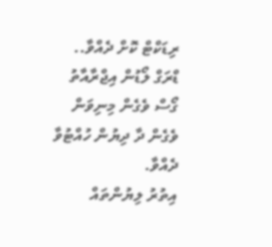ރިޑަކްޓް ކޮށް ދެއްވާ.. ޑްރަގް ލޯޑުން އިޖްރާއާތު ގޯސް ވެގެން މިނިވަން ވެގެން ދާ ދިޔުން ހުއްޓުވާ ދެއްވާ.
އިތުރު ލިޔުންތައް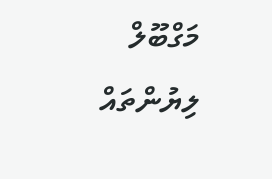މަގްބޫލް ލިޔުންތައް